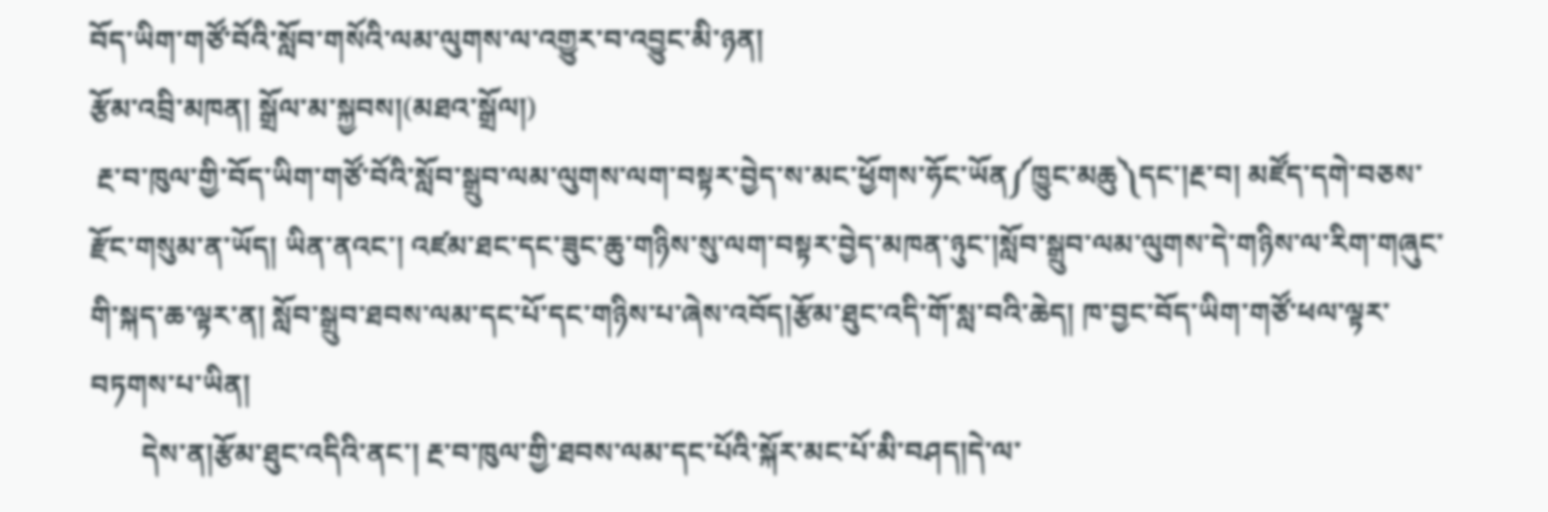བོད་ཡིག་གཙོ་བོའི་སློབ་གསོའི་ལམ་ལུགས་ལ་འགྱུར་བ་འབྱུང་མི་ཉན།
རྩོམ་འབྲི་མཁན། སྒྲོལ་མ་སྐྱབས།(མཐའ་སྒྲོལ།)
 རྔ་བ་ཁུལ་གྱི་བོད་ཡིག་གཙོ་བོའི་སློབ་སྒྲུབ་ལམ་ལུགས་ལག་བསྟར་བྱེད་ས་མང་ཕྱོགས་ཧོང་ཡོན༼ཁྱུང་མཆུ༽དང་།རྔ་བ། མཛོད་དགེ་བཅས་རྫོང་གསུམ་ན་ཡོད། ཡིན་ནའང་། འཛམ་ཐང་དང་ཟུང་ཆུ་གཉིས་སུ་ལག་བསྟར་བྱེད་མཁན་ཉུང་།སློབ་སྒྲུབ་ལམ་ལུགས་དེ་གཉིས་ལ་རིག་གཞུང་གི་སྐད་ཆ་ལྟར་ན། སློབ་སྒྲུབ་ཐབས་ལམ་དང་པོ་དང་གཉིས་པ་ཞེས་འབོད།རྩོམ་ཐུང་འདི་གོ་སླ་བའི་ཆེད། ཁ་བྱང་བོད་ཡིག་གཙོ་ཕལ་ལྟར་བཏགས་པ་ཡིན།
       དེས་ན།རྩོམ་ཐུང་འདིའི་ནང་། རྔ་བ་ཁུལ་གྱི་ཐབས་ལམ་དང་པོའི་སྐོར་མང་པོ་མི་བཤད།དེ་ལ་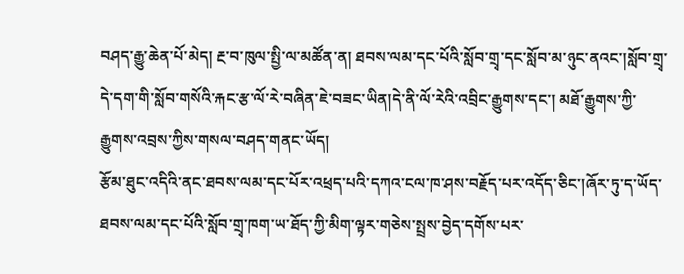བཤད་རྒྱུ་ཆེན་པོ་མེད། རྔ་བ་ཁུལ་སྤྱི་ལ་མཚོན་ན། ཐབས་ལམ་དང་པོའི་སློབ་གྲྭ་དང་སློབ་མ་ཉུང་ནའང་།སློབ་གྲྭ་དེ་དག་གི་སློབ་གསོའི་རྐང་རྩ་ལོ་རེ་བཞིན་ཇེ་བཟང་ཡིན།དེ་ནི་ལོ་རེའི་འབྲིང་རྒྱུགས་དང་། མཐོ་རྒྱུགས་ཀྱི་རྒྱུགས་འབྲས་ཀྱིས་གསལ་བཤད་གནང་ཡོད།
རྩོམ་ཐུང་འདིའི་ནང་ཐབས་ལམ་དང་པོར་འཕྲད་པའི་དཀའ་ངལ་ཁ་ཤས་བརྗོད་པར་འདོད་ཅིང་།ཞོར་ཏུ་ད་ཡོད་ཐབས་ལམ་དང་པོའི་སློབ་གྲྭ་ཁག་ཡ་ཐོད་ཀྱི་མིག་ལྟར་གཅེས་སྤྲས་བྱེད་དགོས་པར་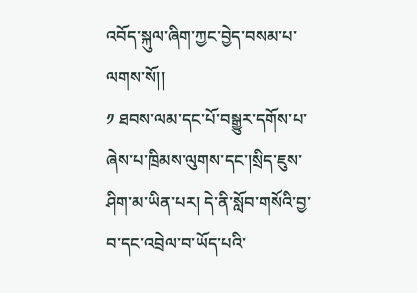འབོད་སྐུལ་ཞིག་ཀྱང་བྱེད་བསམ་པ་ལགས་སོ།།
༡ ཐབས་ལམ་དང་པོ་བསྒྱུར་དགོས་པ་ཞེས་པ་ཁྲིམས་ལུགས་དང་།སྲིད་ཇུས་ཤིག་མ་ཡིན་པར། དེ་ནི་སློབ་གསོའི་བྱ་བ་དང་འབྲེལ་བ་ཡོད་པའི་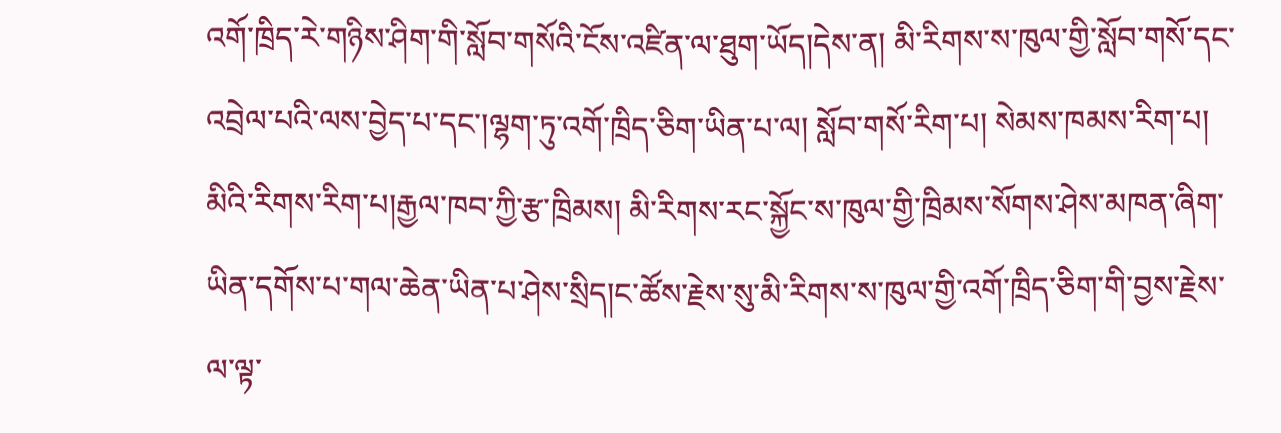འགོ་ཁྲིད་རེ་གཉིས་ཤིག་གི་སློབ་གསོའི་ངོས་འཛིན་ལ་ཐུག་ཡོད།དེས་ན། མི་རིགས་ས་ཁུལ་གྱི་སློབ་གསོ་དང་འབྲེལ་པའི་ལས་བྱེད་པ་དང་།ལྷག་ཏུ་འགོ་ཁྲིད་ཅིག་ཡིན་པ་ལ། སློབ་གསོ་རིག་པ། སེམས་ཁམས་རིག་པ། མིའི་རིགས་རིག་པ།རྒྱལ་ཁབ་ཀྱི་རྩ་ཁྲིམས། མི་རིགས་རང་སྐྱོང་ས་ཁུལ་གྱི་ཁྲིམས་སོགས་ཤེས་མཁན་ཞིག་ཡིན་དགོས་པ་གལ་ཆེན་ཡིན་པ་ཤེས་སྲིད།ང་ཚོས་རྗེས་སུ་མི་རིགས་ས་ཁུལ་གྱི་འགོ་ཁྲིད་ཅིག་གི་བྱས་རྗེས་ལ་ལྟ་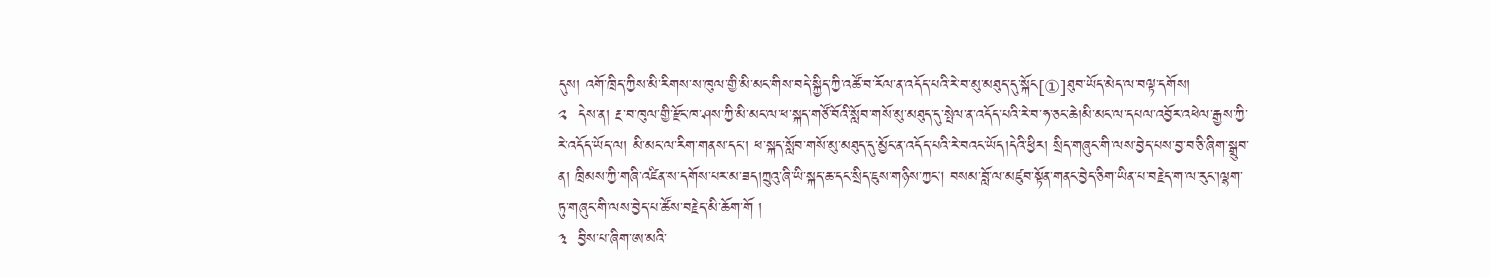དུས། འགོ་ཁྲིད་ཀྱིས་མི་རིགས་ས་ཁུལ་གྱི་མི་མང་གིས་བདེ་སྐྱིད་ཀྱི་འཚོ་བ་རོལ་ན་འདོད་པའི་རེ་བ་མུ་མཐུད་དུ་སྐོང[①]ཐུབ་ཡོད་མེད་ལ་བལྟ་དགོས།
༢  དེས་ན། རྔ་བ་ཁུལ་གྱི་རྫོང་ཁ་ཤས་ཀྱི་མི་མང་ལ་ཕ་སྐད་གཙོ་བོའི་སློབ་གསོ་མུ་མཐུད་དུ་སྤེལ་ན་འདོད་པའི་རེ་བ་ཧ་ཅང་ཆེ།མི་མང་ལ་དཔལ་འབྱོར་འཕེལ་རྒྱས་ཀྱི་རེ་འདོད་ཡོད་ལ། མི་མང་ལ་རིག་གནས་དང་། ཕ་སྐད་སློབ་གསོ་མུ་མཐུད་དུ་མྱོང་ན་འདོད་པའི་རེ་བའང་ཡོད།དེའི་ཕྱིར། སྲིད་གཞུང་གི་ལས་བྱེད་པས་བྱ་བ་ཅི་ཞིག་སྒྲུབ་ན། ཁྲིམས་ཀྱི་གཞི་འཛིན་ས་དགོས་པར་མ་ཟད།ཀྲུའུ་ཞི་ཡི་སྐད་ཆ་དང་སྲིད་ཇུས་གཉིས་ཀྱང། བསམ་བློ་ལ་མཛུབ་སྟོན་གནང་བྱེད་ཅིག་ཡིན་པ་བརྗེད་ག་ལ་རུང་།ལྷག་ཏུ་གཞུང་གི་ལས་བྱེད་པ་ཚོས་བརྗེད་མི་ཆོག་གོ །
༣  བྱིས་པ་ཞིག་ཨ་མའི་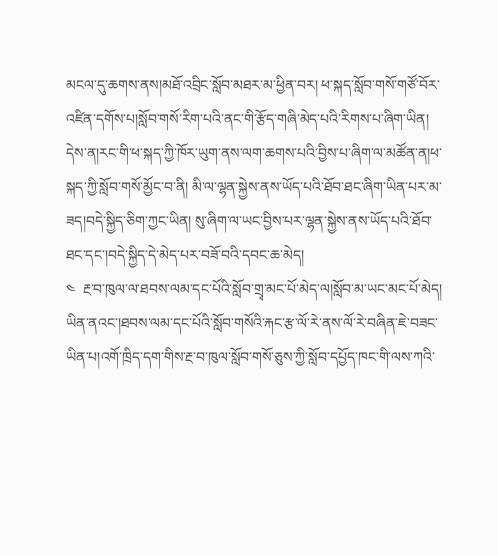མངལ་དུ་ཆགས་ནས།མཐོ་འབྲིང་སློབ་མཐར་མ་ཕྱིན་བར། ཕ་སྐད་སློབ་གསོ་གཙོ་བོར་འཛིན་དགོས་པ།སློབ་གསོ་རིག་པའི་ནང་གི་རྩོད་གཞི་མེད་པའི་རིགས་པ་ཞིག་ཡིན། དེས་ན།རང་གི་ཕ་སྐད་ཀྱི་ཁོར་ཡུག་ནས་ལག་ཆགས་པའི་བྱིས་པ་ཞིག་ལ་མཚོན་ན།ཕ་སྐད་ཀྱི་སློབ་གསོ་མྱོང་བ་ནི། མི་ལ་ལྷན་སྐྱེས་ནས་ཡོད་པའི་ཐོབ་ཐང་ཞིག་ཡིན་པར་མ་ཟད།བདེ་སྐྱིད་ཅིག་ཀྱང་ཡིན། སུ་ཞིག་ལ་ཡང་བྱིས་པར་ལྷན་སྐྱེས་ནས་ཡོད་པའི་ཐོབ་ཐང་དང་།བདེ་སྐྱིད་དེ་མེད་པར་བཟོ་བའི་དབང་ཆ་མེད།
༤  རྔ་བ་ཁུལ་ལ་ཐབས་ལམ་དང་པོའི་སློབ་གྲྭ་མང་པོ་མེད་ལ།སློབ་མ་ཡང་མང་པོ་མེད། ཡིན་ནའང་།ཐབས་ལམ་དང་པོའི་སློབ་གསོའི་རྐང་རྩ་ལོ་རེ་ནས་ལོ་རེ་བཞིན་ཇེ་བཟང་ཡིན་པ།འགོ་ཁྲིད་དག་གིས་རྔ་བ་ཁུལ་སློབ་གསོ་ཅུས་ཀྱི་སློབ་དཔྱོད་ཁང་གི་ལས་ཀའི་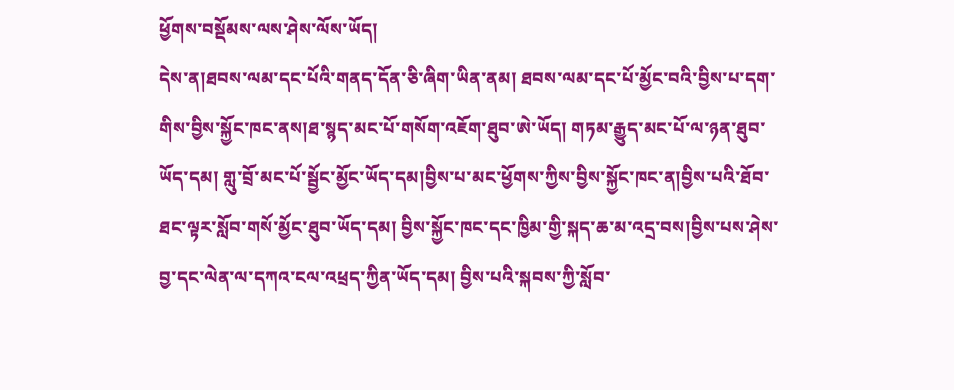ཕྱོགས་བསྡོམས་ལས་ཤེས་ལོས་ཡོད།
དེས་ན།ཐབས་ལམ་དང་པོའི་གནད་དོན་ཅི་ཞིག་ཡིན་ནམ། ཐབས་ལམ་དང་པོ་མྱོང་བའི་བྱིས་པ་དག་གིས་བྱིས་སྐྱོང་ཁང་ནས།ཐ་སྙད་མང་པོ་གསོག་འཇོག་ཐུབ་ཨེ་ཡོད། གཏམ་རྒྱུད་མང་པོ་ལ་ཉན་ཐུབ་ཡོད་དམ། གླུ་བྲོ་མང་པོ་སྦྱོང་མྱོང་ཡོད་དམ།བྱིས་པ་མང་ཕྱོགས་ཀྱིས་བྱིས་སྐྱོང་ཁང་ན།བྱིས་པའི་ཐོབ་ཐང་ལྟར་སློབ་གསོ་མྱོང་ཐུབ་ཡོད་དམ། བྱིས་སྐྱོང་ཁང་དང་ཁྱིམ་གྱི་སྐད་ཆ་མ་འདྲ་བས།བྱིས་པས་ཤེས་བྱ་དང་ལེན་ལ་དཀའ་ངལ་འཕྲད་ཀྱིན་ཡོད་དམ། བྱིས་པའི་སྐབས་ཀྱི་སློབ་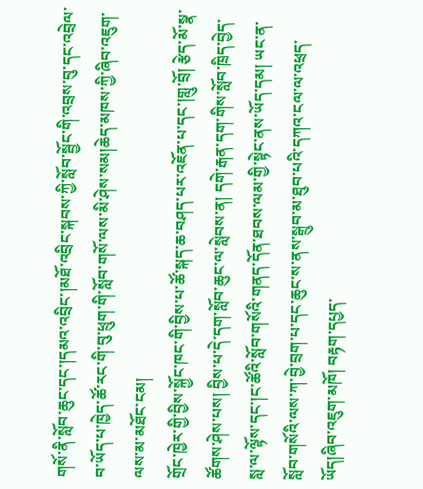གསོ་ནི་སློབ་ཆུང་དང་།དམའ་འབྲིང་།མཐོ་འབྲིང་སྐབས་ཀྱི་སློབ་སྦྱོང་གི་འབྲས་བུ་དང་འབྲེལ་བ་ཡོད་པ་ཁྱེད་ཚོ་རང་གི་བུ་ཕྲུག་གི་སློབ་གསོ་ལས་མི་ཤེས་སམ།ཆེད་མཁས་ཀྱི་ཞིབ་འཇུག་ལས་མ་མཐོང་ངམ།
གྲོང་ཁྱེར་གྱི་བྱིས་སྐྱོང་ཁང་གི་བྱིས་པ་ཚོ་སྐད་ཆ་བཤད་པར་འཇོན་པ་དང་།གླུ་བྲོ། རྩེད་མོ་སྣ་ཚོགས་ཤེས་པས། བྱིས་པ་དེ་དག་སློབ་ཆུང་ལ་སླེབས་ན། དགེ་རྒན་དག་གིས་སློབ་ཁྲིད་བྱེད་སླ་ལ་ལྟོས་དང་།ང་ཚོའི་སློབ་གསོའི་གནད་དོན་ཐབས་ལམ་གྱི་སྟེང་ནས་ཡོད་དམ། ཡང་ན་སློབ་གསོའི་ལས་ཀ་བྱེ་བྲག་པ་དང་ཆུང་ས་ནས་སྒྲུབ་མ་ཐུབ་པའི་དཀའ་ངལ་ལ་འཕྲད་ཡོད།ཞིབ་འཇུག་མཁོ། བརྟག་དཔྱད་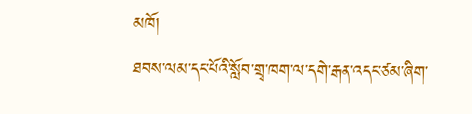མཁོ།
ཐབས་ལམ་དང་པོའི་སློབ་གྲྭ་ཁག་ལ་དགེ་རྒན་འདང་ཙམ་ཞིག་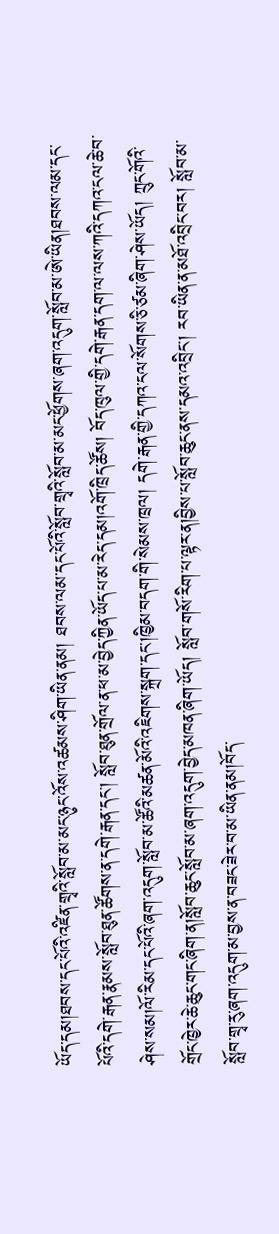ཡོད་དམ།ཐབས་དང་པོའི་འཛིན་གྲྭའི་སློབ་མ་མང་ཉུང་འོས་འཚམས་ཤིག་ཡིན་ནམ། ཐབས་ལམ་དང་པོའི་སློབ་གྲྭའི་སློབ་མ་མང་ཕྱོགས་ཞག་འདུག་སློབ་མ་ཨེ་ཡིན།ཐབས་ལམ་དང་པོའི་དགེ་རྒན་རྣམས་སློབ་ཐུན་ཚོགས་ན་དགེ་རྒན་དང་། སློབ་ཐུན་གྲོལ་ན་ཕ་མ་བྱེད་ཀྱིན་ཡོད་པ་མ་རེད་དམ།འགོ་ཁྲིད་ཚོས། བོད་ཁུལ་གྱི་དགེ་རྒན་དག་ལ་ལས་ཀའི་དཀའ་ངལ་ཆེ་བ་ཤེས་སམ།ལོ་རིམ་དང་པོའི་ཞག་འདུག་སློབ་མ་ཚོའི་མཚན་མོའི་འཇིགས་སྐྲག་དང་།ཁྱིམ་བདག་གི་སེམས་ཁྲལ། དགེ་རྒན་གྱི་དཀའ་ངལ་སོགས་ཅི་ཙམ་ཞིག་ཤེས་ཡོད། ཀྲུང་གོའི་གྲོང་ཁྱེར་ཆེ་ཆུང་གང་ཞིག་ན།སློབ་ཆུང་སློབ་མ་ཞག་འདུག་བྱེད་མཁན་ཞིག་ཡོད། སློབ་གསོ་རིག་པ་ལྟར་ན།བྱིས་པ་སློབ་ཆུང་ནས་དམའ་འབྲིང་། རབ་ཡིན་ན་མཐོ་འབྲིང་བར། སློབ་མ་སློབ་གྲྭ་རུ་ཞག་འདུག་མ་བྱས་ན་བཟང་ཟེར་བ་མ་ཡིན་ནམ།བོད་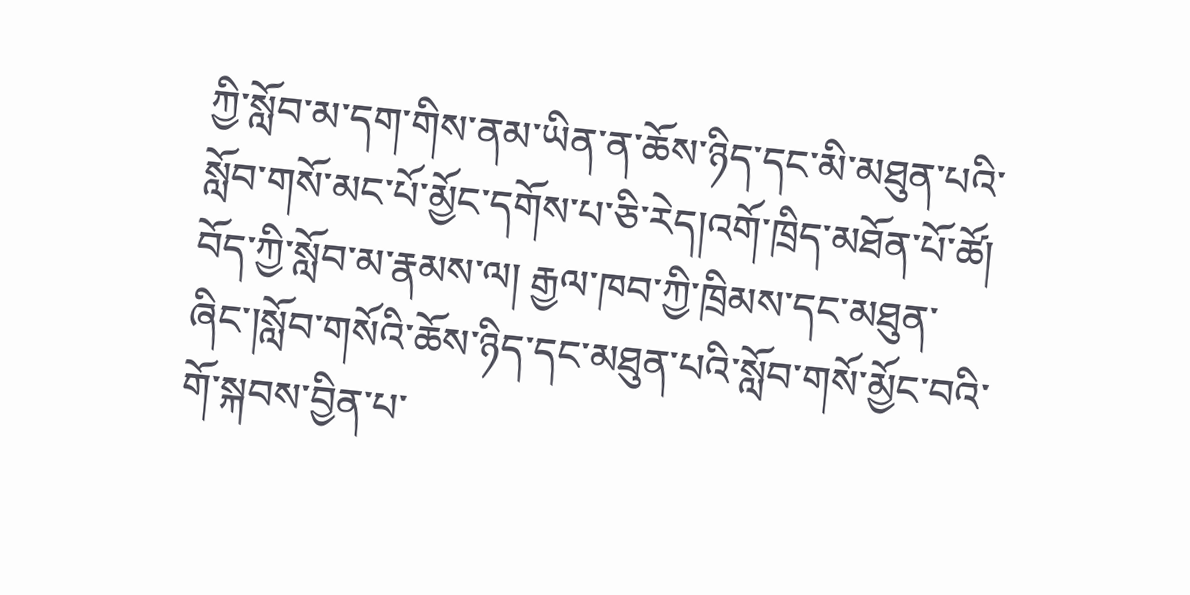ཀྱི་སློབ་མ་དག་གིས་ནམ་ཡིན་ན་ཆོས་ཉིད་དང་མི་མཐུན་པའི་སློབ་གསོ་མང་པོ་མྱོང་དགོས་པ་ཅི་རེད།འགོ་ཁྲིད་མཐོན་པོ་ཚོ། བོད་ཀྱི་སློབ་མ་རྣམས་ལ། རྒྱལ་ཁབ་ཀྱི་ཁྲིམས་དང་མཐུན་ཞིང་།སློབ་གསོའི་ཆོས་ཉིད་དང་མཐུན་པའི་སློབ་གསོ་མྱོང་བའི་གོ་སྐབས་བྱིན་པ་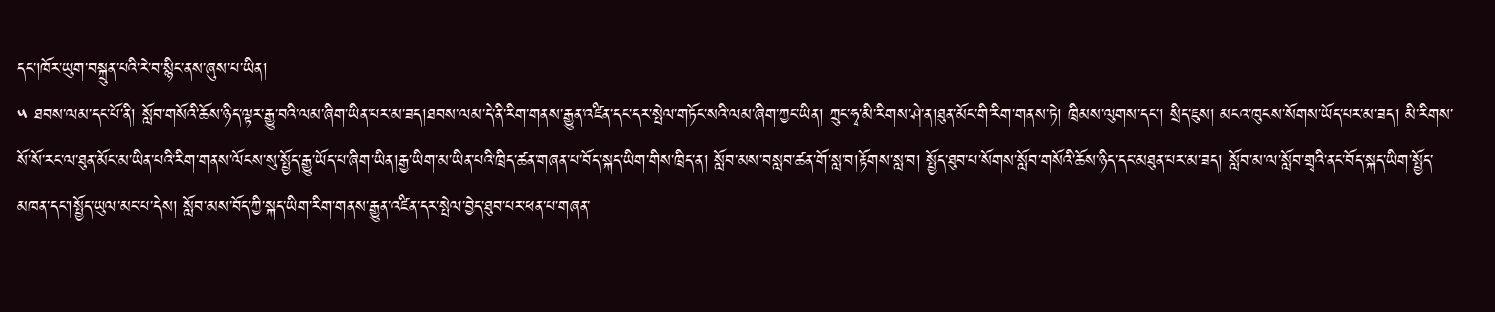དང་།ཁོར་ཡུག་བསྐྲུན་པའི་རེ་བ་སྙིང་ནས་ཞུས་པ་ཡིན།
༥ ཐབས་ལམ་དང་པོ་ནི། སློབ་གསོའི་ཆོས་ཉིད་ལྟར་རྒྱུ་བའི་ལམ་ཞིག་ཡིན་པར་མ་ཟད།ཐབས་ལམ་དེ་ནི་རིག་གནས་རྒྱུན་འཛིན་དང་དར་སྤེལ་གཏོང་སའི་ལམ་ཞིག་ཀྱང་ཡིན། ཀྲུང་ཧྭ་མི་རིགས་ཤེ་ན།ཐུན་མོང་གི་རིག་གནས་ཏེ། ཁྲིམས་ལུགས་དང་། སྲིད་ཇུས། མངའ་ཁུངས་སོགས་ཡོད་པར་མ་ཟད། མི་རིགས་སོ་སོ་རང་ལ་ཐུན་མོང་མ་ཡིན་པའི་རིག་གནས་ལོངས་སུ་སྤྱོད་རྒྱུ་ཡོད་པ་ཞིག་ཡིན།རྒྱ་ཡིག་མ་ཡིན་པའི་ཁྲིད་ཚན་གཞན་པ་བོད་སྐད་ཡིག་གིས་ཁྲིད་ན། སློབ་མས་བསླབ་ཚན་གོ་སླ་བ།རྟོགས་སླ་བ། སྤྱོད་ཐུབ་པ་སོགས་སློབ་གསོའི་ཆོས་ཉིད་དང་མཐུན་པར་མ་ཟད། སློབ་མ་ལ་སློབ་གྲྭའི་ནང་བོད་སྐད་ཡིག་སྤྱོད་མཁན་དང་།སྤྱོད་ཡུལ་མང་པ་དེས། སློབ་མས་བོད་ཀྱི་སྐད་ཡིག་རིག་གནས་རྒྱུན་འཛིན་དར་སྤེལ་བྱེད་ཐུབ་པར་ཕན་པ་གཞན་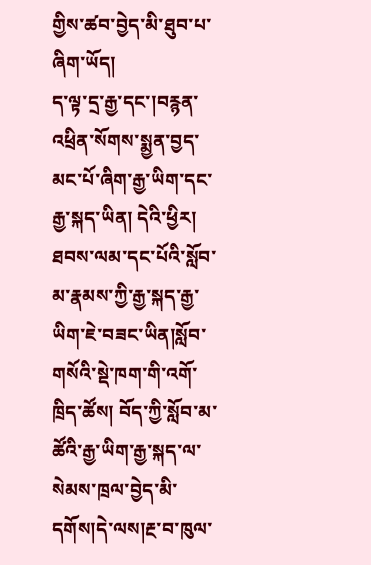གྱིས་ཚབ་བྱེད་མི་ཐུབ་པ་ཞིག་ཡོད།
ད་ལྟ་དྲ་རྒྱ་དང་།བརྙན་འཕྲིན་སོགས་སྨྱན་བྱད་མང་པོ་ཞིག་རྒྱ་ཡིག་དང་རྒྱ་སྐད་ཡིན། དེའི་ཕྱིར། ཐབས་ལམ་དང་པོའི་སློབ་མ་རྣམས་ཀྱི་རྒྱ་སྐད་རྒྱ་ཡིག་ཇེ་བཟང་ཡིན།སློབ་གསོའི་སྡེ་ཁག་གི་འགོ་ཁྲིད་ཚོས། བོད་ཀྱི་སློབ་མ་ཚོའི་རྒྱ་ཡིག་རྒྱ་སྐད་ལ་སེམས་ཁྲལ་བྱེད་མི་དགོས།དེ་ལས།རྔ་བ་ཁུལ་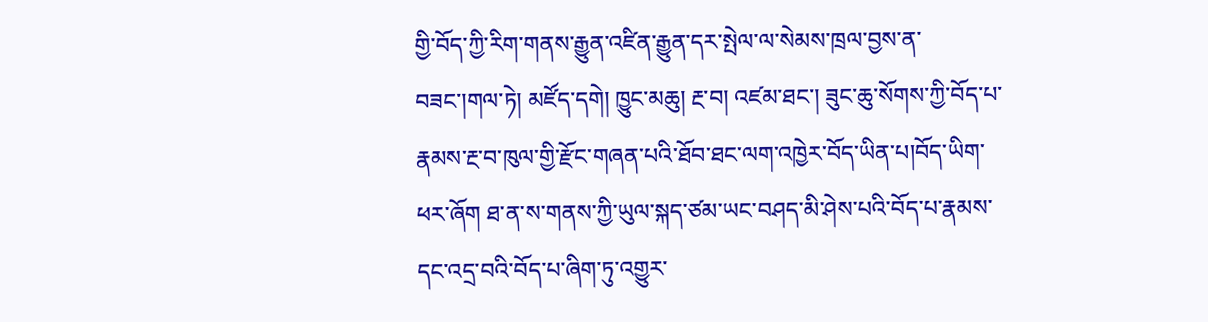གྱི་བོད་ཀྱི་རིག་གནས་རྒྱུན་འཛིན་རྒྱུན་དར་སྤེལ་ལ་སེམས་ཁྲལ་བྱས་ན་བཟང་།གལ་ཏེ། མཛོད་དགེ། ཁྱུང་མཆུ། རྔ་བ། འཛམ་ཐང་། ཟུང་ཆུ་སོགས་ཀྱི་བོད་པ་རྣམས་རྔ་བ་ཁུལ་གྱི་རྫོང་གཞན་པའི་ཐོབ་ཐང་ལག་འཁྱེར་བོད་ཡིན་པ།བོད་ཡིག་ཕར་ཞོག ཐ་ན་ས་གནས་ཀྱི་ཡུལ་སྐད་ཙམ་ཡང་བཤད་མི་ཤེས་པའི་བོད་པ་རྣམས་དང་འདྲ་བའི་བོད་པ་ཞིག་ཏུ་འགྱུར་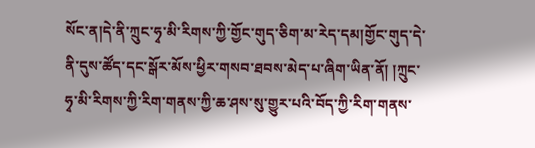སོང་ན།དེ་ནི་ཀྲུང་ཧྭ་མི་རིགས་ཀྱི་གྱོང་གུད་ཅིག་མ་རེད་དམ།གྱོང་གུད་དེ་ནི་དུས་ཚོད་དང་སྒོར་མོས་ཕྱིར་གསབ་ཐབས་མེད་པ་ཞིག་ཡིན་ནོ། །ཀྲུང་ཧྭ་མི་རིགས་ཀྱི་རིག་གནས་ཀྱི་ཆ་ཤས་སུ་གྱུར་པའི་བོད་ཀྱི་རིག་གནས་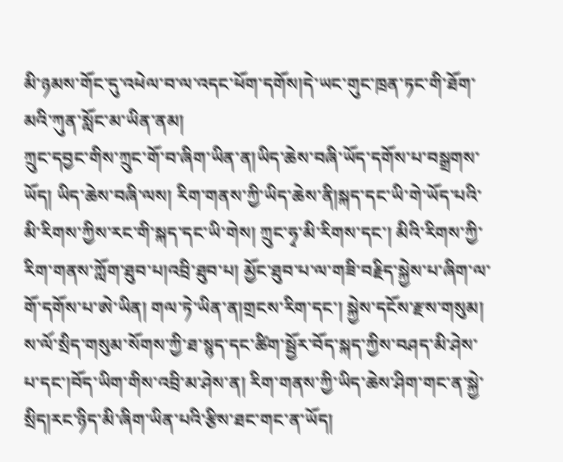མི་ཉམས་གོང་དུ་འཕེལ་བ་ལ་འདང་ཕོག་དགོས།དེ་ཡང་གུང་ཁྲན་ཏང་གི་ཐོག་མའི་ཀུན་སློང་མ་ཡིན་ནམ།
ཀྲུང་དབྱང་གིས་ཀྲུང་གོ་བ་ཞིག་ཡིན་ན།ཡིད་ཆེས་བཞི་ཡོད་དགོས་པ་བསྒྲགས་ཡོད། ཡིད་ཆེས་བཞི་ལས། རིག་གནས་ཀྱི་ཡིད་ཆེས་ནི།སྐད་དང་ཡི་གེ་ཡོད་པའི་མི་རིགས་ཀྱིས་རང་གི་སྐད་དང་ཡི་གེས། ཀྲུང་ཧྭ་མི་རིགས་དང་། མིའི་རིགས་ཀྱི་རིག་གནས་ཀློག་ཐུབ་པ།འབྲི་ཐུབ་པ། མྱོང་ཐུབ་པ་ལ་གཟི་བརྗིད་སྐྱེས་པ་ཞིག་ལ་གོ་དགོས་པ་ཨེ་ཡིན། གལ་ཏེ་ཡིན་ན།གྲངས་རིག་དང་། སྐྱེས་དངོས་རྫས་གསུམ། ས་ལོ་སྲིད་གསུམ་སོགས་ཀྱི་ཐ་སྙད་དང་ཚིག་སྦྱོར་བོད་སྐད་ཀྱིས་བཤད་མི་ཤེས་པ་དང་།བོད་ཡིག་གིས་འབྲི་མ་ཤེས་ན། རིག་གནས་ཀྱི་ཡིད་ཆེས་ཤིག་གང་ན་སྐྱེ་སྲིད།རང་ཉིད་མི་ཞིག་ཡིན་པའི་རྩིས་ཐང་གང་ན་ཡོད།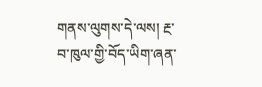གནས་ལུགས་དེ་ལས། རྔ་བ་ཁུལ་གྱི་བོད་ཡིག་ཞན་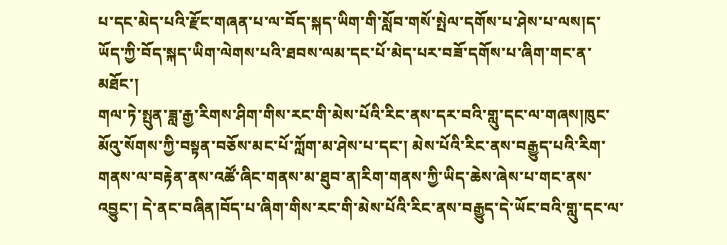པ་དང་མེད་པའི་རྫོང་གཞན་པ་ལ་བོད་སྐད་ཡིག་གི་སློབ་གསོ་སྤེལ་དགོས་པ་ཤེས་པ་ལས།ད་ཡོད་ཀྱི་བོད་སྐད་ཡིག་ལེགས་པའི་ཐབས་ལམ་དང་པོ་མེད་པར་བཟོ་དགོས་པ་ཞིག་གང་ན་མཐོང་།
གལ་ཏེ་སྤུན་ཟླ་རྒྱ་རིགས་ཤིག་གིས་རང་གི་མེས་པོའི་རིང་ནས་དར་བའི་གླུ་དང་ལ་གཞས།ཁུང་མོའུ་སོགས་ཀྱི་བསྟན་བཅོས་མང་པོ་ཀློག་མ་ཤེས་པ་དང་། མེས་པོའི་རིང་ནས་བརྒྱུད་པའི་རིག་གནས་ལ་བརྟེན་ནས་འཚོ་ཞིང་གནས་མ་ཐུབ་ན།རིག་གནས་ཀྱི་ཡིད་ཆེས་ཞེས་པ་གང་ནས་འབྱུང་། དེ་ནང་བཞིན།བོད་པ་ཞིག་གིས་རང་གི་མེས་པོའི་རིང་ནས་བརྒྱུད་དེ་ཡོང་བའི་གླུ་དང་ལ་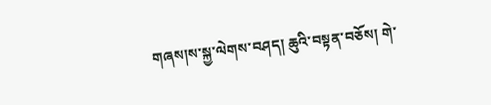གཞས།ས་སྐྱ་ལེགས་བཤད། ཆུའི་བསྟན་བཅོས། གེ་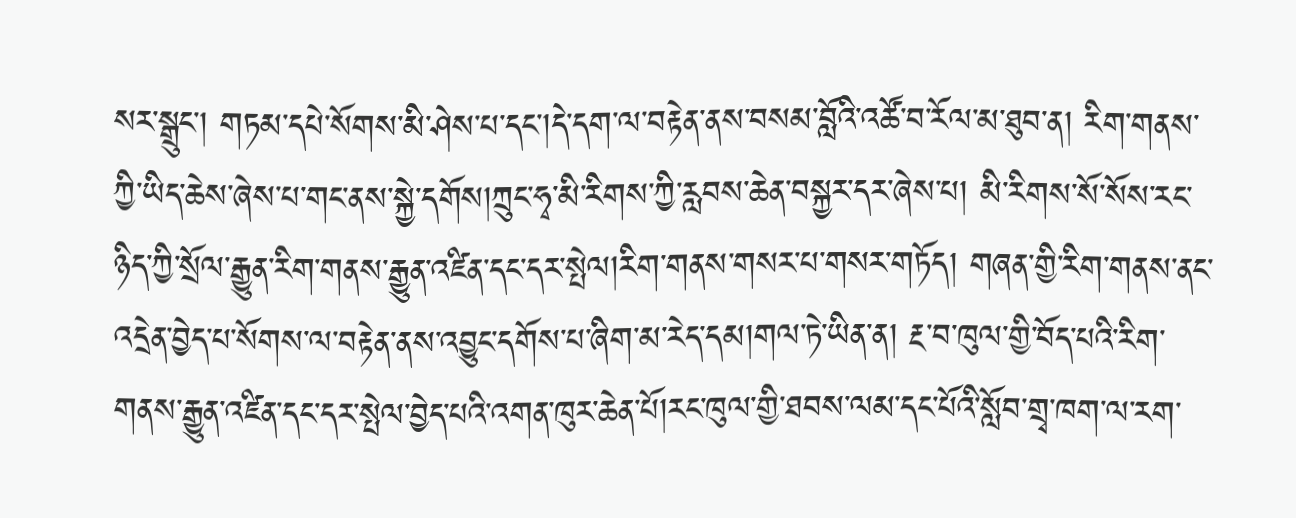སར་སྒྲུང་། གཏམ་དཔེ་སོགས་མི་ཤེས་པ་དང་།དེ་དག་ལ་བརྟེན་ནས་བསམ་བློའི་འཚོ་བ་རོལ་མ་ཐུབ་ན། རིག་གནས་ཀྱི་ཡིད་ཆེས་ཞེས་པ་གང་ནས་སྐྱེ་དགོས།ཀྲུང་ཧྭ་མི་རིགས་ཀྱི་རླབས་ཆེན་བསྐྱར་དར་ཞེས་པ། མི་རིགས་སོ་སོས་རང་ཉིད་ཀྱི་སྲོལ་རྒྱུན་རིག་གནས་རྒྱུན་འཛིན་དང་དར་སྤེལ།རིག་གནས་གསར་པ་གསར་གཏོད། གཞན་གྱི་རིག་གནས་ནང་འདྲེན་བྱེད་པ་སོགས་ལ་བརྟེན་ནས་འབྱུང་དགོས་པ་ཞིག་མ་རེད་དམ།གལ་ཏེ་ཡིན་ན། རྔ་བ་ཁུལ་གྱི་བོད་པའི་རིག་གནས་རྒྱུན་འཛིན་དང་དར་སྤེལ་བྱེད་པའི་འགན་ཁུར་ཆེན་པོ།རང་ཁུལ་གྱི་ཐབས་ལམ་དང་པོའི་སློབ་གྲྭ་ཁག་ལ་རག་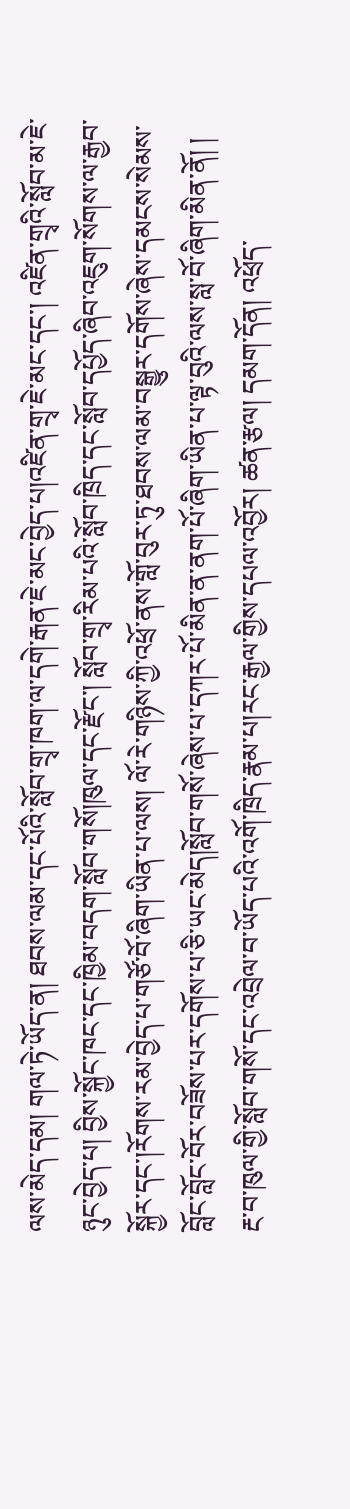ལས་མེད་དམ། གལ་ཏེ་ཡོད་ན། ཐབས་ལམ་དང་པོའི་སློབ་གྲྭ་ཁག་ལ་དགེ་རྒན་ཇེ་མང་བྱེད་པ།འཛིན་གྲྭ་ཇེ་མང་དང་། འཛིན་གྲྭའི་སློབ་མ་ཇེ་ཉུང་བྱེད་པ། བྱིས་སྐྱོང་ཁང་དང་ཁྱིམ་བདག་སློབ་གསོ།ཁུལ་དང་རྫོང་། སློབ་གྲྭ་རིམ་པའི་སློབ་ཁྲིད་དང་སློབ་དཔྱོད་ཞིབ་འཇུག་སོགས་ལ་རྒྱབ་སྐྱོར་དང་།རོགས་རམ་བྱེད་པ་གཙོ་བོ་ཞིག་ཡིན་པ་ལས། ལོ་རེ་གཉིས་ཀྱི་འཕྲོ་ནས་གློ་བུར་ཏུ་ཐབས་ལམ་བསྒྱུར་དགོས་ཞེས་དམངས་སེམས་བློང་བློང་བོར་བཟོས་པར་དགོས་པ་ཅི་ཡང་མེད།སློབ་གསོ་ཞེས་པ་དཀར་པོ་མིན་ན་ནག་པོ་ཞིག་ཡིན་པ་ལྟ་བུའི་ལས་སླ་བོ་ཞིག་མིན་ནོ། །
རྔ་བ་ཁུལ་གྱི་སློབ་གསོ་དང་འབྲེལ་བ་ཡོད་པའི་འགོ་ཁྲིད་རྣམ་པ།རང་རྒྱལ་གྱིས་དཔལ་འབྱོར། ཚན་རྩལ། དམག་དོན། འཕྲོད་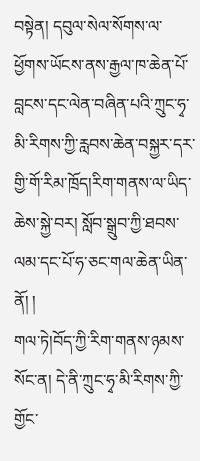བསྟེན། དབུལ་སེལ་སོགས་ལ་ཕྱོགས་ཡོངས་ནས་རྒྱལ་ཁ་ཆེན་པོ་བླངས་དང་ལེན་བཞིན་པའི་ཀྲུང་ཧྭ་མི་རིགས་ཀྱི་རླབས་ཆེན་བསྐྱར་དར་གྱི་གོ་རིམ་ཁྲོད།རིག་གནས་ལ་ཡིད་ཆེས་སྐྱེ་བར། སློབ་སྒྲུབ་ཀྱི་ཐབས་ལམ་དང་པོ་ཧ་ཅང་གལ་ཆེན་ཡིན་ནོ། །
གལ་ཏེ།བོད་ཀྱི་རིག་གནས་ཉམས་སོང་ན། དེ་ནི་ཀྲུང་ཧྭ་མི་རིགས་ཀྱི་གྱོང་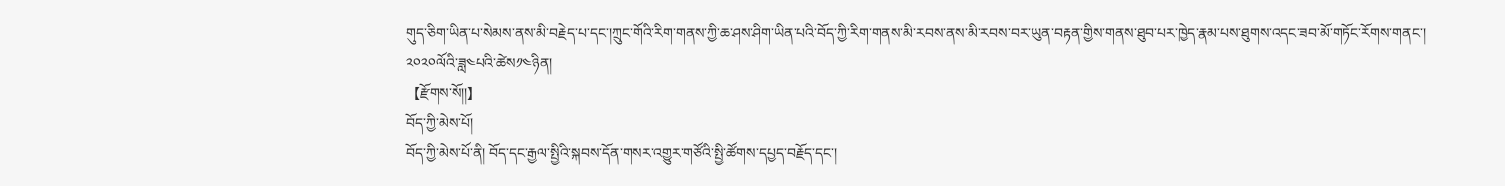གུད་ཅིག་ཡིན་པ་སེམས་ནས་མི་བརྗེད་པ་དང་།ཀྲུང་གོའི་རིག་གནས་ཀྱི་ཆ་ཤས་ཤིག་ཡིན་པའི་བོད་ཀྱི་རིག་གནས་མི་རབས་ནས་མི་རབས་བར་ཡུན་བརྟན་གྱིས་གནས་ཐུབ་པར་ཁྱེད་རྣམ་པས་ཐུགས་འདང་ཟབ་མོ་གཏོང་རོགས་གནང་།
༢༠༢༠ལོའི་ཟླ༤པའི་ཚེས༡༤ཉིན།
【རྫོགས་སོ།།】
བོད་ཀྱི་མེས་པོ།
བོད་ཀྱི་མེས་པོ་ནི། བོད་དང་རྒྱལ་སྤྱིའི་སྐབས་དོན་གསར་འགྱུར་གཙོའི་སྤྱི་ཚོགས་དཔྱད་བརྗོད་དང་།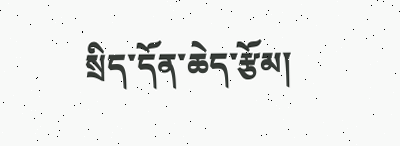སྲིད་དོན་ཆེད་རྩོམ།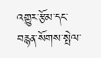འགྱུར་རྩོམ་དང་བརྙན་སོགས་སྤེལ་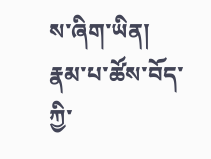ས་ཞིག་ཡིན།
རྣམ་པ་ཚོས་བོད་ཀྱི་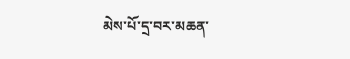མེས་པོ་དྲ་བར་མཆན་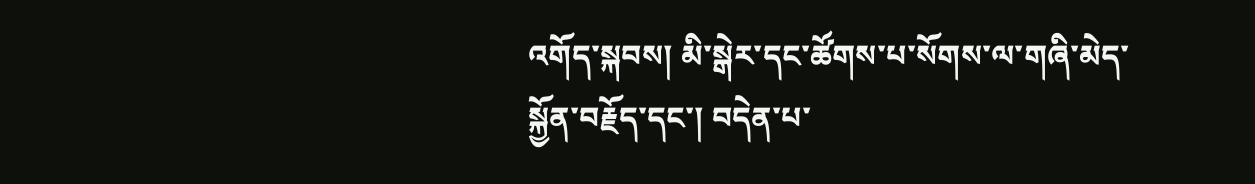འགོད་སྐབས། མི་སྒེར་དང་ཚོགས་པ་སོགས་ལ་གཞི་མེད་སྐྱོན་བརྗོད་དང་། བདེན་པ་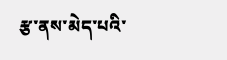རྩ་ནས་མེད་པའི་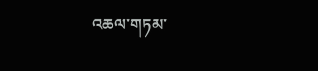འཆལ་གཏམ་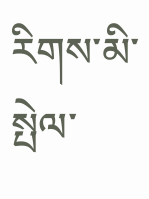རིགས་མི་སྤེལ་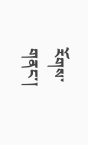རོགས་གནང་།